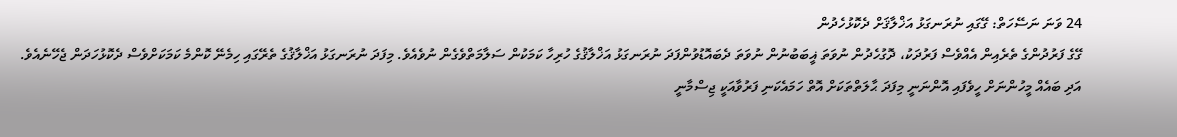24 ވަނަ ނަސޭހަތް: ގޭގައި ނުރަނގަޅު އަޚްލާޤަށް ދެކޮޅުހެދުން
ގޭގެ ފަރުދުންގެ ތެރެއިން އެއްވެސް ފަރުދަކު، ދޮގުހެދުން ނުވަތަ ޣީބަބުނުން ނުވަތަ ދެބައޮޑުވުންފަދަ ނުރަނގަޅު އަޚްލާޤުގެ ހުރިހާ ކަމަކުން ސަލާމަތްވެގެން ނުވެއެވެ. މިފަދަ ނުރަނގަޅު އަޚްލާޤުގެ ތެރޭގައި ހިމެނޭ ކޮންމެ ކަމަކަށްވެސް ދެކޮޅުހަދަން ޖެހޭނެއެވެ.
އަދި ބައެއް މީހުންނަށް ހީވެފައި އޮންނަނީ މިފަދަ ޙާލަތްތަކަށް އޮތް ހަމައެކަނި ފަރުވާއަކީ ޖިސްމާނީ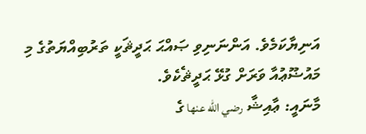އަނިޔާކަމެވެ. އަންނަނިވި ޞައްޙަ ޙަދީޘަކީ ތަރުބިއްޔަތުގެ މި މައުޟޫޢުއާ ވަރަށް ގުޅޭ ޙަދީޘެކެވެ.
މާނައީ: ޢާއިޝާ رضي الله عنها ގެ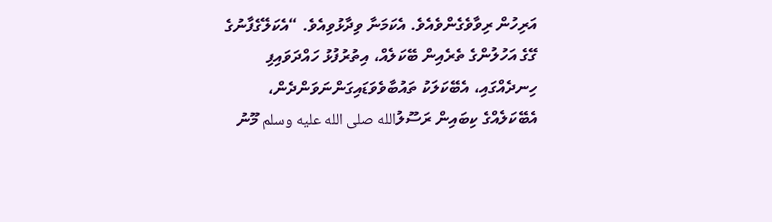އަރިހުން ރިވާވެގެންވެއެވެ. އެކަމަނާ ވިދާޅުވިއެވެ. “އެކަލޭގެފާނުގެ ގޭގެ އަހުލުންގެ ތެރެއިން ބޭކަލެއް، އިތުރުފުޅު ހައްދަވައިފި ހިނދެއްގައި، އެބޭކަލަކު ތައުބާވެވަޑައިގަންނަވަންދެން، އެބޭކަލެއްގެ ކިބައިން ރަސޫލުالله صلى الله عليه وسلم މޫނު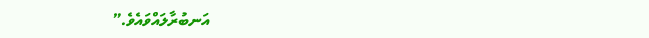އަނބުރާލައްވައެވެ.”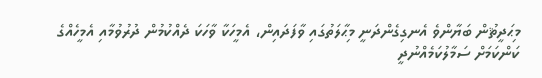މިޙަދީޘުން ބަޔާންވެ އެނގިގެންދަނީ މިޙާލަތުގައި ވާފަދައިން، އެމީހަކާ ވާހަކަ ދެއްކުމުން ދުރުވުމާއި އެމީހެއްގެ ކަންކަމަށް ސަމާލުކަމެއްނުދީ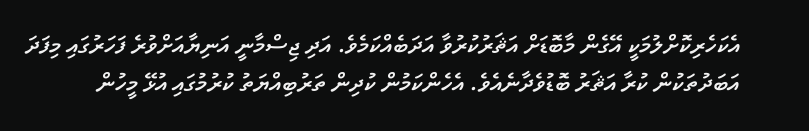އެކަހެރިކޮށްލުމަކީ އޭގެން މާބޮޑަށް އަޘަރުކުރުވާ އަދަބެއްކަމެވެ. އަދި ޖިސްމާނީ އަނިޔާއަށްވުރެ ފަހަރުގައި މިފަދަ އަބަދުތަކުން ކުރާ އަޘަރު ބޮޑުވެދާނެއެވެ. އެހެންކަމުން ކުދިން ތަރުބިއްޔަތު ކުރުމުގައި އުޅޭ މީހުން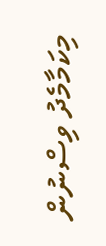މިކަމާމެދު ވިސްނުން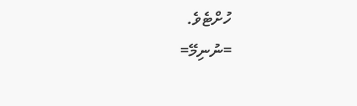ހުށްޓެވެ.
=ނުނިމޭ=